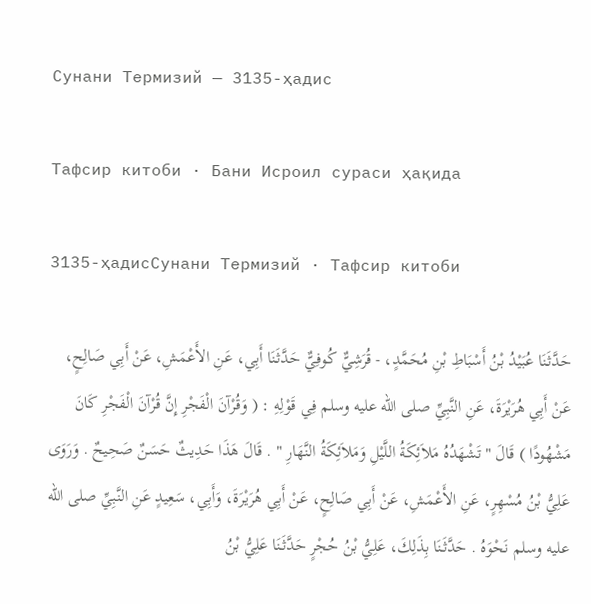Сунани Термизий — 3135-ҳадис

Тафсир китоби · Бани Исроил сураси ҳақида

3135-ҳадисСунани Термизий · Тафсир китоби

حَدَّثَنَا عُبَيْدُ بْنُ أَسْبَاطِ بْنِ مُحَمَّدٍ، - قُرَشِيٌّ كُوفِيٌّ حَدَّثَنَا أَبِي، عَنِ الأَعْمَشِ، عَنْ أَبِي صَالِحٍ، عَنْ أَبِي هُرَيْرَةَ، عَنِ النَّبِيِّ صلى الله عليه وسلم فِي قَوْلِهِ : ( وَقُرْآنَ الْفَجْرِ إِنَّ قُرْآنَ الْفَجْرِ كَانَ مَشْهُودًا ) قَالَ " تَشْهَدُهُ مَلاَئِكَةُ اللَّيْلِ وَمَلاَئِكَةُ النَّهَارِ " . قَالَ هَذَا حَدِيثٌ حَسَنٌ صَحِيحٌ . وَرَوَى عَلِيُّ بْنُ مُسْهِرٍ، عَنِ الأَعْمَشِ، عَنْ أَبِي صَالِحٍ، عَنْ أَبِي هُرَيْرَةَ، وَأَبِي، سَعِيدٍ عَنِ النَّبِيِّ صلى الله عليه وسلم نَحْوَهُ . حَدَّثَنَا بِذَلِكَ، عَلِيُّ بْنُ حُجْرٍ حَدَّثَنَا عَلِيُّ بْنُ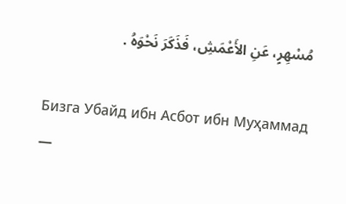مُسْهِرٍ، عَنِ الأَعْمَشِ، فَذَكَرَ نَحْوَهُ .

Бизга Убайд ибн Асбот ибн Муҳаммад —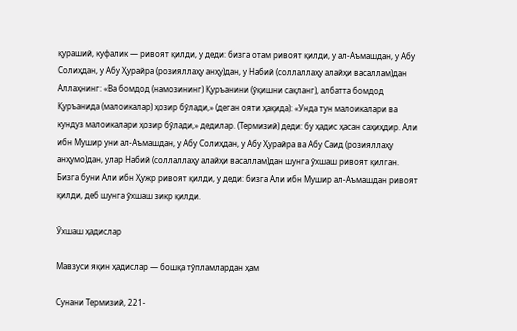қураший, куфалик — ривоят қилди, у деди: бизга отам ривоят қилди, у ал-Аъмашдан, у Абу Солиҳдан, у Абу Ҳурайра (розияллаҳу анҳу)дан, у Набий (соллаллаҳу алайҳи васаллам)дан Аллаҳнинг: «Ва бомдод (намозининг) Қуръанини (ўқишни сақланг), албатта бомдод Қуръанида (малоикалар) ҳозир бўлади,» (деган ояти ҳақида): «Унда тун малоикалари ва кундуз малоикалари ҳозир бўлади,» дедилар. (Термизий) деди: бу ҳадис ҳасан саҳиҳдир. Али ибн Мушир уни ал-Аъмашдан, у Абу Солиҳдан, у Абу Ҳурайра ва Абу Саид (розияллаҳу анҳумо)дан, улар Набий (соллаллаҳу алайҳи васаллам)дан шунга ўхшаш ривоят қилган. Бизга буни Али ибн Ҳужр ривоят қилди, у деди: бизга Али ибн Мушир ал-Аъмашдан ривоят қилди, деб шунга ўхшаш зикр қилди.

Ўхшаш ҳадислар

Мавзуси яқин ҳадислар — бошқа тўпламлардан ҳам

Сунани Термизий, 221-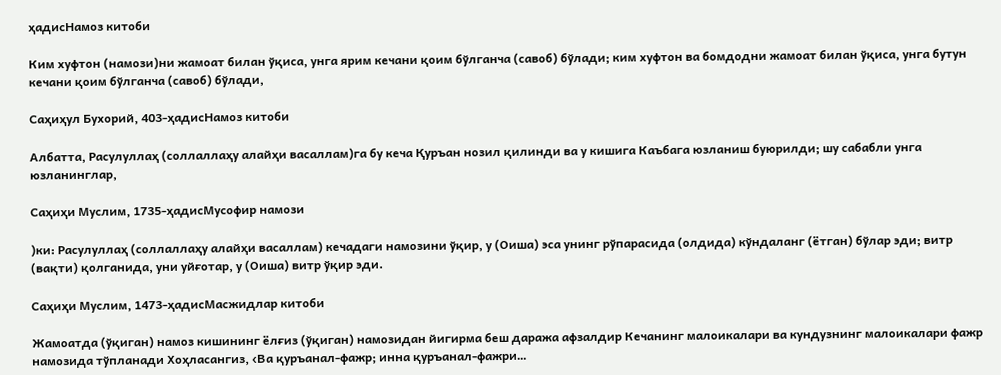ҳадисНамоз китоби

Ким хуфтон (намози)ни жамоат билан ўқиса, унга ярим кечани қоим бўлганча (савоб) бўлади; ким хуфтон ва бомдодни жамоат билан ўқиса, унга бутун кечани қоим бўлганча (савоб) бўлади,

Саҳиҳул Бухорий, 403-ҳадисНамоз китоби

Албатта, Расулуллаҳ (соллаллаҳу алайҳи васаллам)га бу кеча Қуръан нозил қилинди ва у кишига Каъбага юзланиш буюрилди; шу сабабли унга юзланинглар,

Саҳиҳи Муслим, 1735-ҳадисМусофир намози

)ки: Расулуллаҳ (соллаллаҳу алайҳи васаллам) кечадаги намозини ўқир, у (Оиша) эса унинг рўпарасида (олдида) кўндаланг (ётган) бўлар эди; витр (вақти) қолганида, уни уйғотар, у (Оиша) витр ўқир эди.

Саҳиҳи Муслим, 1473-ҳадисМасжидлар китоби

Жамоатда (ўқиган) намоз кишининг ёлғиз (ўқиган) намозидан йигирма беш даража афзалдир Кечанинг малоикалари ва кундузнинг малоикалари фажр намозида тўпланади Хоҳласангиз, ‹Ва қуръанал-фажр; инна қуръанал-фажри…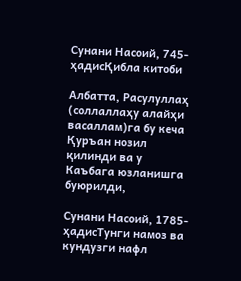Сунани Насоий, 745-ҳадисҚибла китоби

Албатта, Расулуллаҳ (соллаллаҳу алайҳи васаллам)га бу кеча Қуръан нозил қилинди ва у Каъбага юзланишга буюрилди,

Сунани Насоий, 1785-ҳадисТунги намоз ва кундузги нафл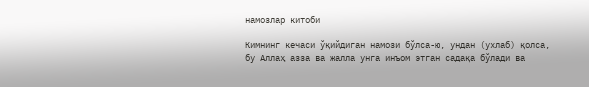намозлар китоби

Кимнинг кечаси ўқийдиган намози бўлса-ю, ундан (ухлаб) қолса, бу Аллаҳ азза ва жалла унга инъом этган садақа бўлади ва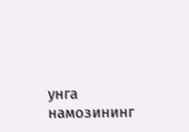унга намозининг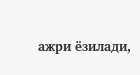ажри ёзилади,